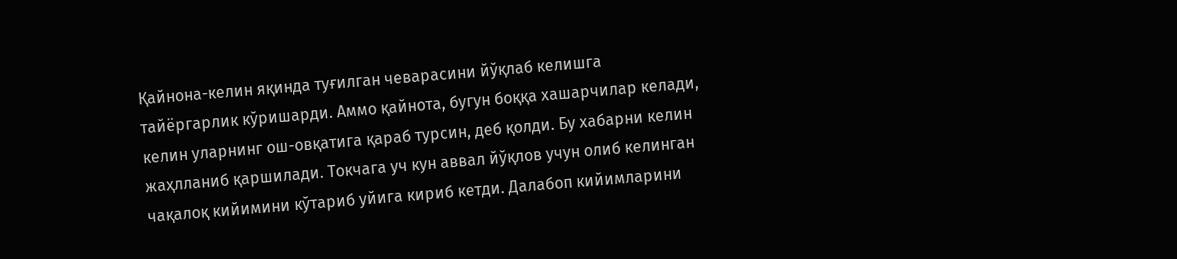Қайнона-келин яқинда туғилган чеварасини йўқлаб келишга тайёргарлик кўришарди. Аммо қайнота, бугун боққа хашарчилар келади, келин уларнинг ош-овқатига қараб турсин, деб қолди. Бу хабарни келин жаҳлланиб қаршилади. Токчага уч кун аввал йўқлов учун олиб келинган чақалоқ кийимини кўтариб уйига кириб кетди. Далабоп кийимларини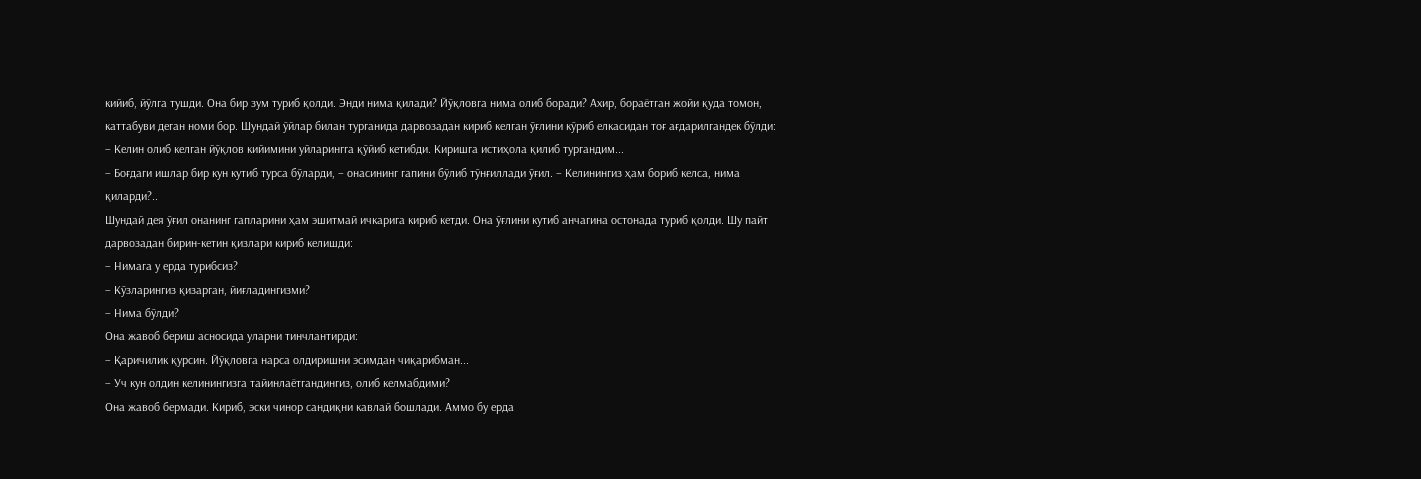кийиб, йўлга тушди. Она бир зум туриб қолди. Энди нима қилади? Йўқловга нима олиб боради? Ахир, бораётган жойи қуда томон, каттабуви деган номи бор. Шундай ўйлар билан турганида дарвозадан кириб келган ўғлини кўриб елкасидан тоғ ағдарилгандек бўлди:
– Келин олиб келган йўқлов кийимини уйларингга қўйиб кетибди. Киришга истиҳола қилиб тургандим...
– Боғдаги ишлар бир кун кутиб турса бўларди, – онасининг гапини бўлиб тўнғиллади ўғил. – Келинингиз ҳам бориб келса, нима қиларди?..
Шундай дея ўғил онанинг гапларини ҳам эшитмай ичкарига кириб кетди. Она ўғлини кутиб анчагина остонада туриб қолди. Шу пайт дарвозадан бирин-кетин қизлари кириб келишди:
– Нимага у ерда турибсиз?
– Кўзларингиз қизарган, йиғладингизми?
– Нима бўлди?
Она жавоб бериш асносида уларни тинчлантирди:
– Қаричилик қурсин. Йўқловга нарса олдиришни эсимдан чиқарибман...
– Уч кун олдин келинингизга тайинлаётгандингиз, олиб келмабдими?
Она жавоб бермади. Кириб, эски чинор сандиқни кавлай бошлади. Аммо бу ерда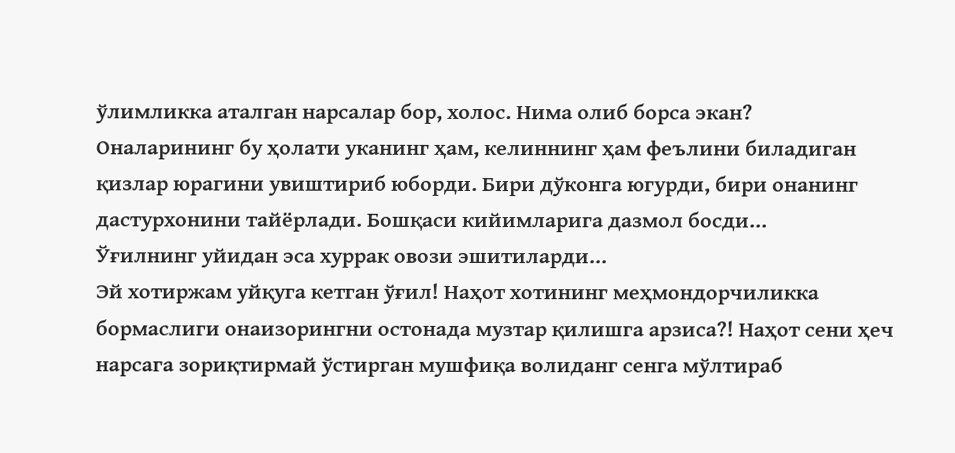ўлимликка аталган нарсалар бор, холос. Нима олиб борса экан?
Оналарининг бу ҳолати уканинг ҳам, келиннинг ҳам феълини биладиган қизлар юрагини увиштириб юборди. Бири дўконга югурди, бири онанинг дастурхонини тайёрлади. Бошқаси кийимларига дазмол босди...
Ўғилнинг уйидан эса хуррак овози эшитиларди...
Эй хотиржам уйқуга кетган ўғил! Наҳот хотининг меҳмондорчиликка бормаслиги онаизорингни остонада музтар қилишга арзиса?! Наҳот сени ҳеч нарсага зориқтирмай ўстирган мушфиқа волиданг сенга мўлтираб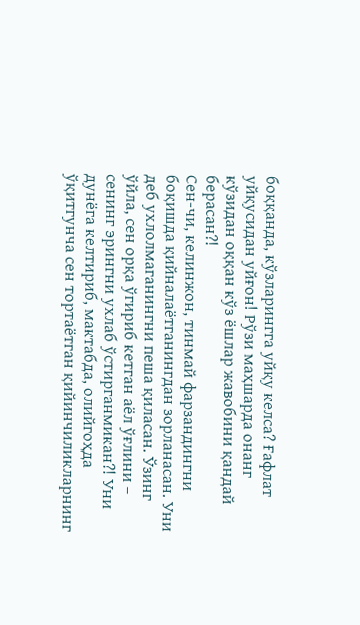боққанда, кўзларингга уйқу келса? Ғафлат уйқусидан уйғон! Рўзи маҳшарда онанг кўзидан оққан кўз ёшлар жавобини қандай берасан?!
Сен-чи, келинжон, тинмай фарзандингни боқишда қийналаётганингдан зорланасан. Уни деб ухлолмаганингни пеша қиласан. Ўзинг ўйла, сен орқа ўгириб кетган аёл ўғлини – сенинг эрингни ухлаб ўстирганмикан?! Уни дунёга келтириб, мактабда, олийгоҳда ўқитгунча сен тортаётган қийинчиликларнинг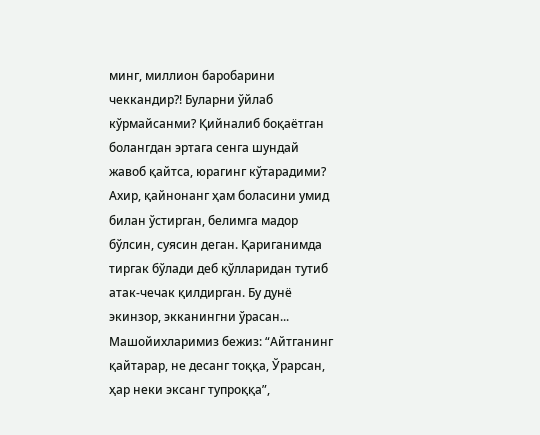минг, миллион баробарини чеккандир?! Буларни ўйлаб кўрмайсанми? Қийналиб боқаётган болангдан эртага сенга шундай жавоб қайтса, юрагинг кўтарадими? Ахир, қайнонанг ҳам боласини умид билан ўстирган, белимга мадор бўлсин, суясин деган. Қариганимда тиргак бўлади деб қўлларидан тутиб атак-чечак қилдирган. Бу дунё экинзор, экканингни ўрасан...
Машойихларимиз бежиз: “Айтганинг қайтарар, не десанг тоққа, Ўрарсан, ҳар неки эксанг тупроққа”,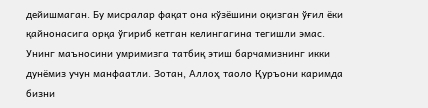дейишмаган. Бу мисралар фақат она кўзёшини оқизган ўғил ёки қайнонасига орқа ўгириб кетган келингагина тегишли эмас. Унинг маъносини умримизга татбиқ этиш барчамизнинг икки дунёмиз учун манфаатли. Зотан, Аллоҳ таоло Қуръони каримда бизни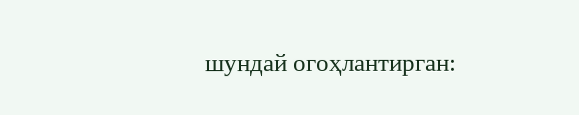шундай огоҳлантирган: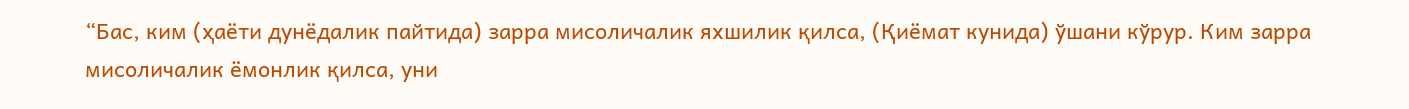“Бас, ким (ҳаёти дунёдалик пайтида) зарра мисоличалик яхшилик қилса, (Қиёмат кунида) ўшани кўрур. Ким зарра мисоличалик ёмонлик қилса, уни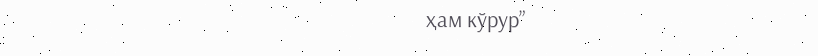ҳам кўрур”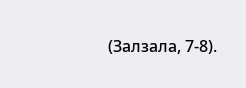(Залзала, 7-8).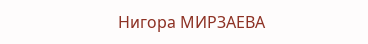Нигора МИРЗАЕВА